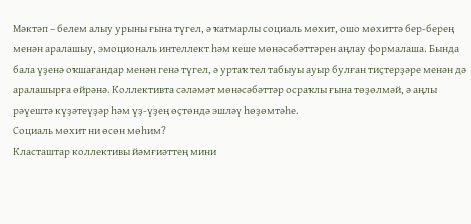Мәктәп – белем алыу урыны ғына түгел, ә ҡатмарлы социаль мөхит, ошо мөхиттә бер-берең менән аралашыу, эмоциональ интеллект һәм кеше мөнәсәбәттәрен аңлау формалаша. Бында бала үҙенә оҡшағандар менән генә түгел, ә уртаҡ тел табыуы ауыр булған тиҫтерҙәре менән дә аралашырға өйрәнә. Коллективта сәләмәт мөнәсәбәттәр осраҡлы ғына төҙөлмәй, ә аңлы рәүештә күҙәтеүҙәр һәм үҙ-үҙең өҫтөндә эшләү һөҙөмтәһе.
Социаль мөхит ни өсөн мөһим?
Класташтар коллективы йәмғиәттең мини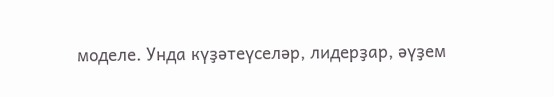моделе. Унда күҙәтеүселәр, лидерҙар, әүҙем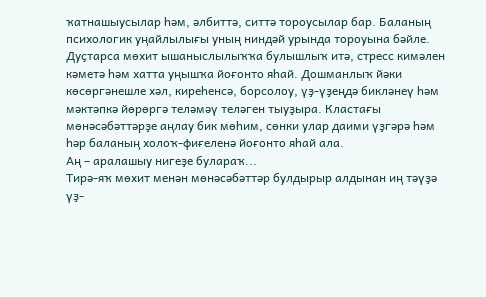ҡатнашыусылар һәм, әлбиттә, ситтә тороусылар бар. Баланың психологик уңайлылығы уның ниндәй урында тороуына бәйле. Дуҫтарса мөхит ышаныслылыҡҡа булышлыҡ итә, стресс кимәлен кәметә һәм хатта уңышҡа йоғонто яһай. Дошманлыҡ йәки көсөргәнешле хәл, киреһенсә, борсолоу, үҙ-үҙеңдә бикләнеү һәм мәктәпкә йөрөргә теләмәү теләген тыуҙыра. Кластағы мөнәсәбәттәрҙе аңлау бик мөһим, сөнки улар даими үҙгәрә һәм һәр баланың холоҡ-фиғеленә йоғонто яһай ала.
Аң – аралашыу нигеҙе булараҡ...
Тирә-яҡ мөхит менән мөнәсәбәттәр булдырыр алдынан иң тәүҙә үҙ-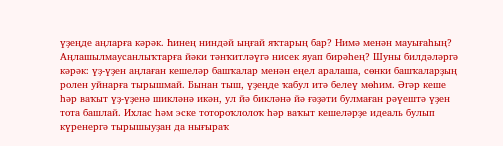үҙеңде аңларға кәрәк. Һинең ниндәй ыңғай яҡтарың бар? Нимә менән мауығаһың? Аңлашылмаусанлыҡтарға йәки тәнҡитләүгә нисек яуап бирәһең? Шуны билдәләргә кәрәк: үҙ-үҙен аңлаған кешеләр башҡалар менән еңел аралаша, сөнки башҡаларҙың ролен уйнарға тырышмай. Бынан тыш, үҙеңде ҡабул итә белеү мөһим. Әгәр кеше һәр ваҡыт үҙ-үҙенә шикләнә икән, ул йә бикләнә йә ғәҙәти булмаған рәүештә үҙен тота башлай. Ихлас һәм эске тотороҡлолоҡ һәр ваҡыт кешеләрҙе идеаль булып күренергә тырышыуҙан да нығыраҡ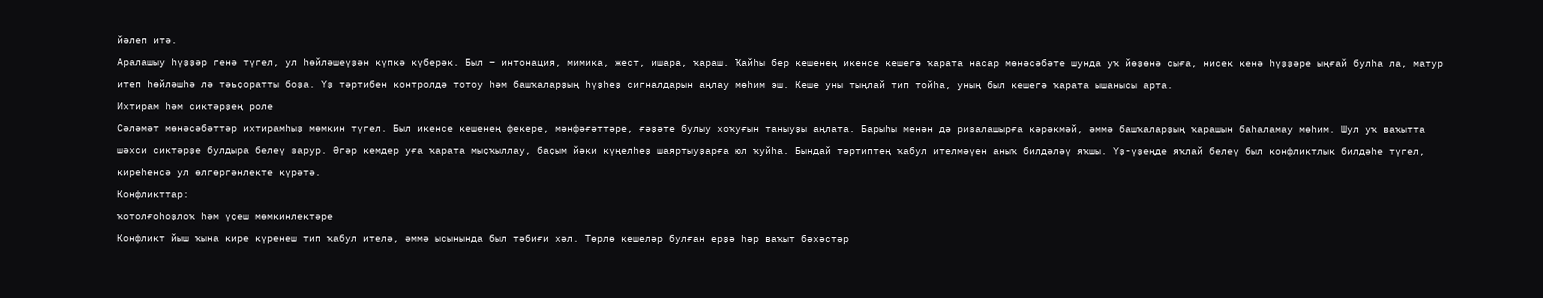йәлеп итә.
Аралашыу һүҙҙәр генә түгел, ул һөйләшеүҙән күпкә күберәк. Был – интонация, мимика, жест, ишара, ҡараш. Ҡайһы бер кешенең икенсе кешегә ҡарата насар мөнәсәбәте шунда уҡ йөҙөнә сыға, нисек кенә һүҙҙәре ыңғай булһа ла, матур итеп һөйләшһә лә тәьҫоратты боҙа. Үҙ тәртибен контролдә тотоу һәм башҡаларҙың һүҙһеҙ сигналдарын аңлау мөһим эш. Кеше уны тыңлай тип тойһа, уның был кешегә ҡарата ышанысы арта.
Ихтирам һәм сиктәрҙең роле
Сәләмәт мөнәсәбәттәр ихтирамһыҙ мөмкин түгел. Был икенсе кешенең фекере, мәнфәғәттәре, ғәҙәте булыу хоҡуғын таныуҙы аңлата. Барыһы менән дә ризалашырға кәрәкмәй, әммә башҡаларҙың ҡарашын баһаламау мөһим. Шул уҡ ваҡытта шәхси сиктәрҙе булдыра белеү зарур. Әгәр кемдер уға ҡарата мыҫҡыллау, баҫым йәки күңелһеҙ шаяртыуҙарға юл ҡуйһа. Бындай тәртиптең ҡабул ителмәүен аныҡ билдәләү яҡшы. Үҙ-үҙеңде яҡлай белеү был конфликтлык билдәһе түгел, киреһенсә ул өлгөргәнлекте күрәтә.
Конфликттар:
ҡотолғоһоҙлоҡ һәм үҫеш мөмкинлектәре
Конфликт йыш ҡына кире күренеш тип ҡабул ителә, әммә ысынында был тәбиғи хәл. Төрлө кешеләр булған ерҙә һәр ваҡыт бәхәстәр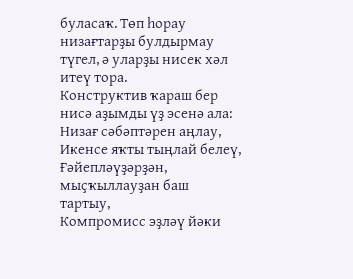буласаҡ. Төп һорау низағтарҙы булдырмау түгел, ә уларҙы нисек хәл итеү тора.
Конструктив ҡараш бер нисә аҙымды үҙ эсенә ала:
Низағ сәбәптәрен аңлау,
Икенсе яҡты тыңлай белеү,
Ғәйепләүҙәрҙән, мыҫҡыллауҙан баш тартыу,
Компромисс эҙләү йәки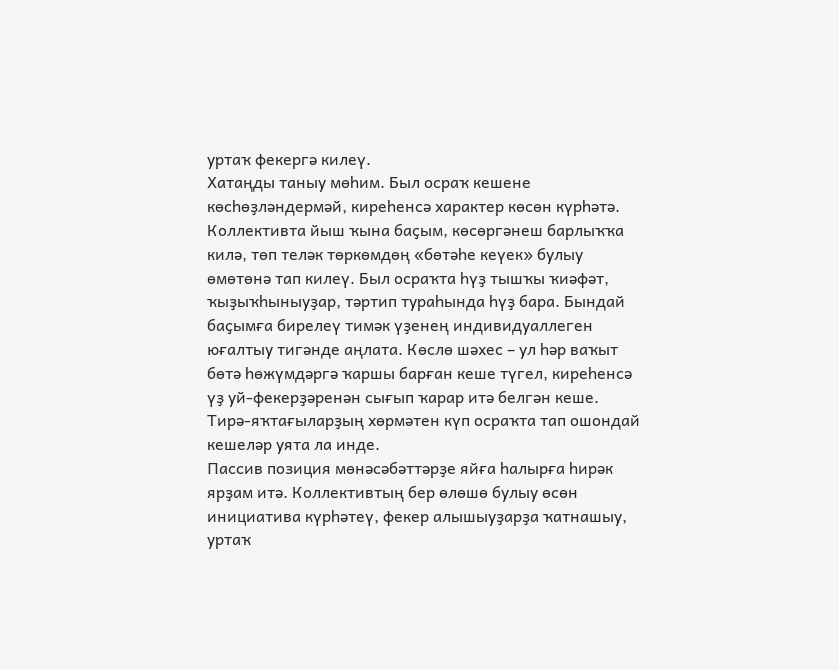уртаҡ фекергә килеү.
Хатаңды таныу мөһим. Был осраҡ кешене көсһөҙләндермәй, киреһенсә характер көсөн күрһәтә.
Коллективта йыш ҡына баҫым, көсөргәнеш барлыҡҡа килә, төп теләк төркөмдөң «бөтәһе кеүек» булыу өмөтөнә тап килеү. Был осраҡта һүҙ тышҡы ҡиәфәт, ҡыҙыҡһыныуҙар, тәртип тураһында һүҙ бара. Бындай баҫымға бирелеү тимәк үҙенең индивидуаллеген юғалтыу тигәнде аңлата. Көслө шәхес – ул һәр ваҡыт бөтә һөжүмдәргә ҡаршы барған кеше түгел, киреһенсә үҙ уй-фекерҙәренән сығып ҡарар итә белгән кеше. Тирә-яҡтағыларҙың хөрмәтен күп осраҡта тап ошондай кешеләр уята ла инде.
Пассив позиция мөнәсәбәттәрҙе яйға һалырға һирәк ярҙам итә. Коллективтың бер өлөшө булыу өсөн инициатива күрһәтеү, фекер алышыуҙарҙа ҡатнашыу, уртаҡ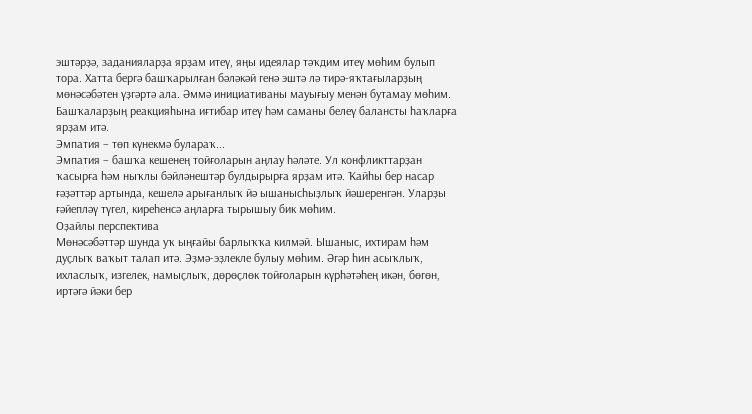эштәрҙә, заданияларҙа ярҙам итеү, яңы идеялар тәҡдим итеү мөһим булып тора. Хатта бергә башҡарылған бәләкәй генә эштә лә тирә-яҡтағыларҙың мөнәсәбәтен үҙгәртә ала. Әммә инициативаны мауығыу менән бутамау мөһим. Башҡаларҙың реакцияһына иғтибар итеү һәм саманы белеү балансты һаҡларға ярҙам итә.
Эмпатия – төп күнекмә булараҡ...
Эмпатия – башҡа кешенең тойғоларын аңлау һәләте. Ул конфликттарҙан ҡасырға һәм ныҡлы бәйләнештәр булдырырға ярҙам итә. Ҡайһы бер насар ғәҙәттәр артында, кешелә арығанлыҡ йә ышанысһыҙлыҡ йәшеренгән. Уларҙы ғәйепләү түгел, киреһенсә аңларға тырышыу бик мөһим.
Оҙайлы перспектива
Мөнәсәбәттәр шунда уҡ ыңғайы барлыҡҡа килмәй. Ышаныс, ихтирам һәм дуҫлыҡ ваҡыт талап итә. Эҙмә-эҙлекле булыу мөһим. Әгәр һин асыҡлыҡ, ихласлыҡ, изгелек, намыҫлыҡ, дөрөҫлөк тойғоларын күрһәтәһең икән, бөгөн, иртәгә йәки бер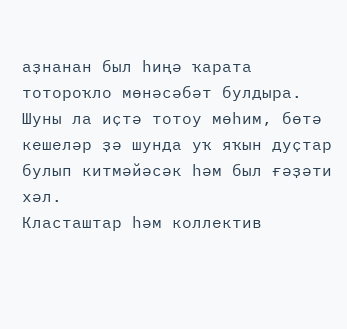аҙнанан был һиңә ҡарата тотороҡло мөнәсәбәт булдыра. Шуны ла иҫтә тотоу мөһим, бөтә кешеләр ҙә шунда уҡ яҡын дуҫтар булып китмәйәсәк һәм был ғәҙәти хәл.
Класташтар һәм коллектив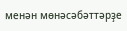менән мөнәсәбәттәрҙе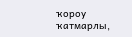ҡороу ҡатмарлы,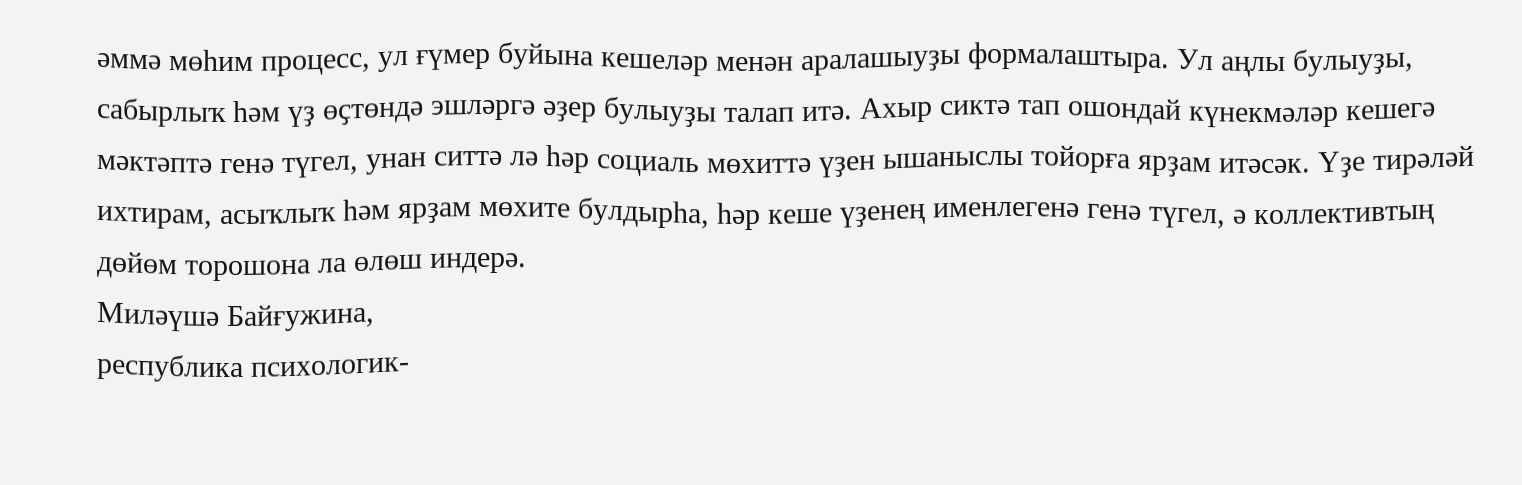әммә мөһим процесс, ул ғүмер буйына кешеләр менән аралашыуҙы формалаштыра. Ул аңлы булыуҙы, сабырлыҡ һәм үҙ өҫтөндә эшләргә әҙер булыуҙы талап итә. Ахыр сиктә тап ошондай күнекмәләр кешегә мәктәптә генә түгел, унан ситтә лә һәр социаль мөхиттә үҙен ышаныслы тойорға ярҙам итәсәк. Үҙе тирәләй ихтирам, асыҡлыҡ һәм ярҙам мөхите булдырһа, һәр кеше үҙенең именлегенә генә түгел, ә коллективтың дөйөм торошона ла өлөш индерә.
Миләүшә Байғужина,
республика психологик-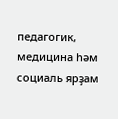педагогик, медицина һәм социаль ярҙам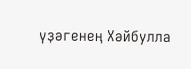үҙәгенең Хәйбулла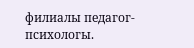филиалы педагог-психологы.